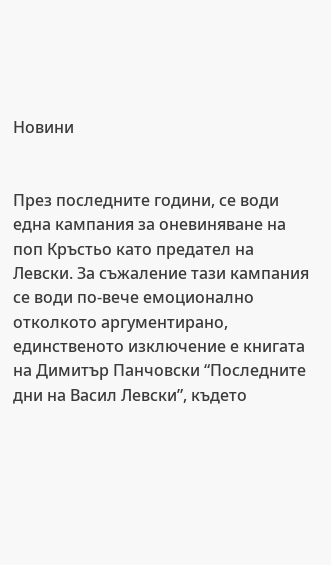Новини


През последните години, се води една кампания за оневиняване на поп Кръстьо като предател на Левски. За съжаление тази кампания се води по-вече емоционално отколкото аргументирано, единственото изключение е книгата на Димитър Панчовски “Последните дни на Васил Левски”, където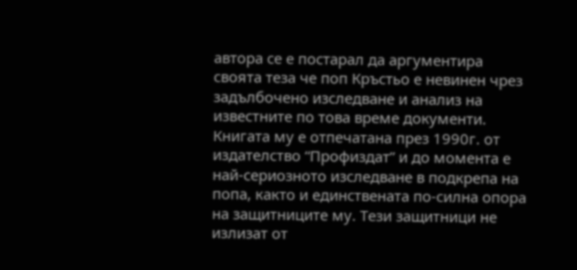автора се е постарал да аргументира своята теза че поп Кръстьо е невинен чрез задълбочено изследване и анализ на известните по това време документи. Книгата му е отпечатана през 1990г. от издателство “Профиздат” и до момента е най-сериозното изследване в подкрепа на попа, както и единствената по-силна опора на защитниците му. Тези защитници не излизат от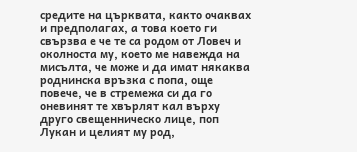средите на църквата, както очаквах и предполагах, а това което ги свързва е че те са родом от Ловеч и околноста му, което ме навежда на мисълта, че може и да имат някаква роднинска връзка с попа, още повече, че в стремежа си да го оневинят те хвърлят кал върху друго свещенническо лице, поп Лукан и целият му род,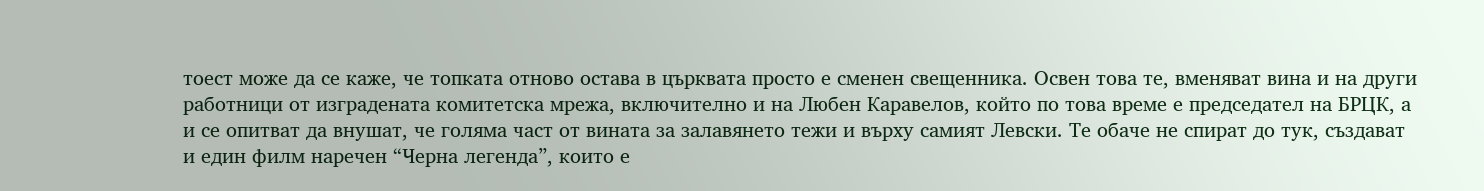тоест може да се каже, че топката отново остава в църквата просто е сменен свещенника. Освен това те, вменяват вина и на други работници от изградената комитетска мрежа, включително и на Любен Каравелов, който по това време е председател на БРЦК, а и се опитват да внушат, че голяма част от вината за залавянето тежи и върху самият Левски. Те обаче не спират до тук, създават и един филм наречен “Черна легенда”, които е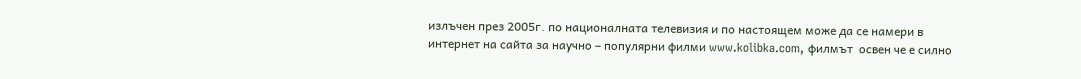излъчен през 2005г. по националната телевизия и по настоящем може да се намери в интернет на сайта за научно – популярни филми www.kolibka.com, филмът  освен че е силно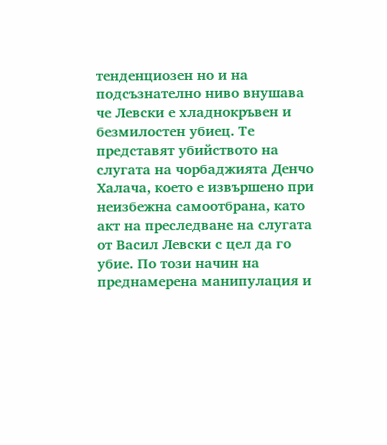тенденциозен но и на подсъзнателно ниво внушава че Левски е хладнокръвен и безмилостен убиец. Те представят убийството на слугата на чорбаджията Денчо Халача, което е извършено при неизбежна самоотбрана, като акт на преследване на слугата от Васил Левски с цел да го убие. По този начин на преднамерена манипулация и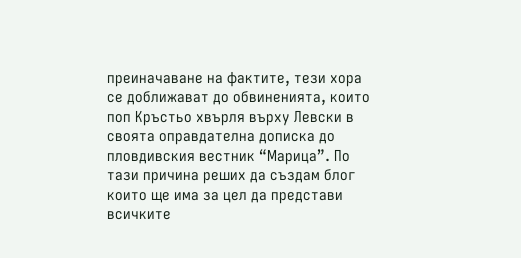преиначаване на фактите, тези хора се доближават до обвиненията, които поп Кръстьо хвърля върху Левски в своята оправдателна дописка до пловдивския вестник “Марица”. По тази причина реших да създам блог които ще има за цел да представи всичките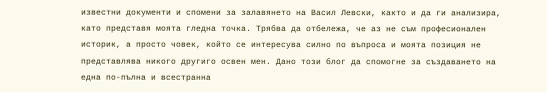известни документи и спомени за залавянето на Васил Левски, както и да ги анализира, като представя моята гледна точка. Трябва да отбележа, че аз не съм професионален историк, а просто човек, който се интересува силно по въпроса и моята позиция не представлява никого другиго освен мен. Дано този блог да спомогне за създаването на една по-пълна и всестранна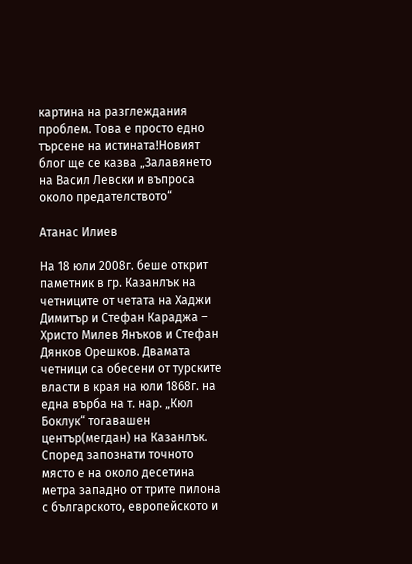картина на разглеждания проблем. Това е просто едно търсене на истината!Новият блог ще се казва „Залавянето на Васил Левски и въпроса около предателството“

Атанас Илиев

На 18 юли 2008г. беше открит паметник в гр. Казанлък на четниците от четата на Хаджи Димитър и Стефан Караджа – Христо Милев Янъков и Стефан Дянков Орешков. Двамата четници са обесени от турските власти в края на юли 1868г. на една върба на т. нар. „Кюл Боклук“ тогавашен център(мегдан) на Казанлък. Според запознати точното място е на около десетина метра западно от трите пилона с българското, европейското и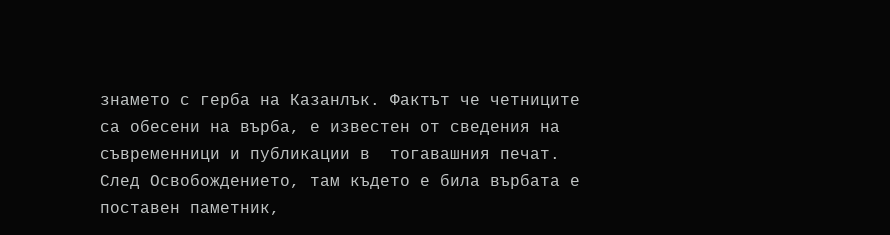знамето с герба на Казанлък. Фактът че четниците са обесени на върба, е известен от сведения на съвременници и публикации в  тогавашния печат. След Освобождението, там където е била върбата е поставен паметник,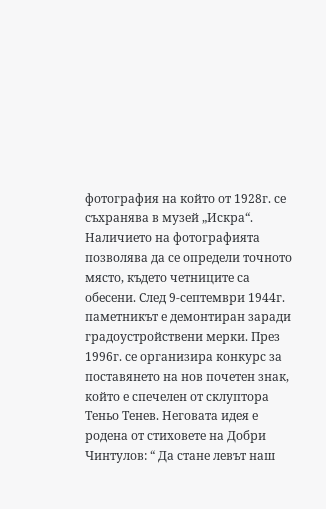фотография на който от 1928г. се съхранява в музей „Искра“. Наличието на фотографията позволява да се определи точното място, където четниците са обесени. След 9-септември 1944г. паметникът е демонтиран заради градоустройствени мерки. През 1996г. се организира конкурс за поставянето на нов почетен знак, който е спечелен от склуптора Теньо Тенев. Неговата идея е родена от стиховете на Добри Чинтулов: “ Да стане левът наш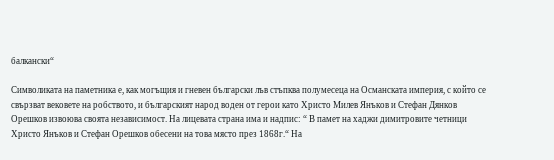балкански“

Символиката на паметника е, как могъщия и гневен български лъв стъпква полумесеца на Османската империя, с който се свързват вековете на робството, и българският народ воден от герои като Христо Милев Янъков и Стефан Дянков Орешков извоюва своята независимост. На лицевата страна има и надпис: “ В памет на хаджи димитровите четници Христо Янъков и Стефан Орешков обесени на това място през 1868г.“ На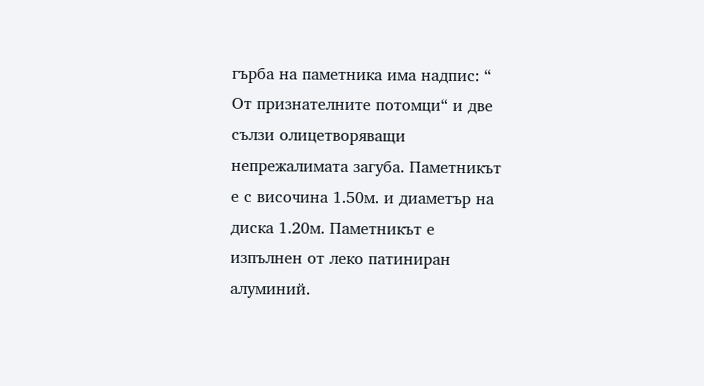гърба на паметника има надпис: “ От признателните потомци“ и две сълзи олицетворяващи непрежалимата загуба. Паметникът е с височина 1.50м. и диаметър на диска 1.20м. Паметникът е изпълнен от леко патиниран алуминий.